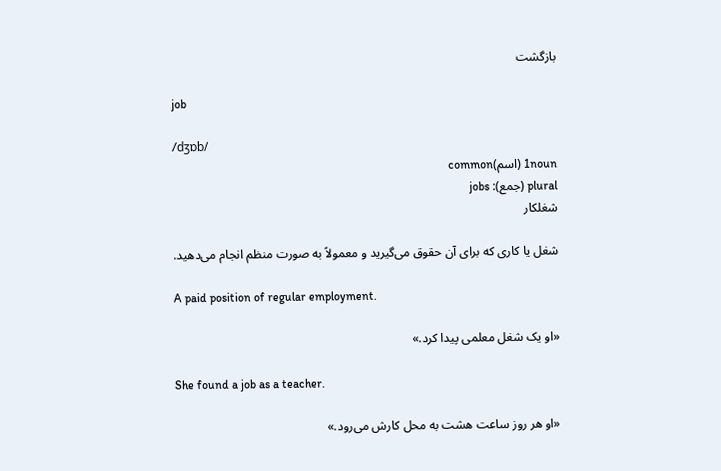بازگشت

job

/dʒɒb/
1noun (اسم)common
plural (جمع): jobs
شغلکار

شغل یا کاری که برای آن حقوق می‌گیرید و معمولاً به صورت منظم انجام می‌دهید.

A paid position of regular employment.

«او یک شغل معلمی پیدا کرد.»

She found a job as a teacher.

«او هر روز ساعت هشت به محل کارش می‌رود.»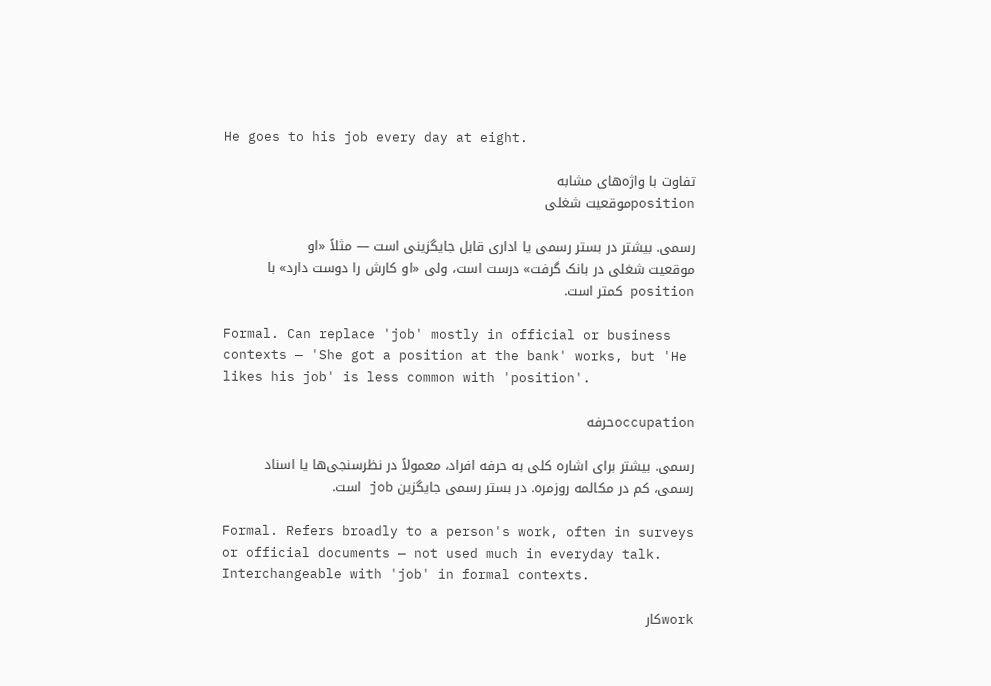He goes to his job every day at eight.

تفاوت با واژه‌های مشابه
positionموقعیت شغلی

رسمی. بیشتر در بستر رسمی یا اداری قابل جایگزینی است — مثلاً «او موقعیت شغلی در بانک گرفت» درست است، ولی «او کارش را دوست دارد» با position کمتر است.

Formal. Can replace 'job' mostly in official or business contexts — 'She got a position at the bank' works, but 'He likes his job' is less common with 'position'.

occupationحرفه

رسمی. بیشتر برای اشاره کلی به حرفه افراد، معمولاً در نظرسنجی‌ها یا اسناد رسمی، کم در مکالمه روزمره. در بستر رسمی جایگزین job است.

Formal. Refers broadly to a person's work, often in surveys or official documents — not used much in everyday talk. Interchangeable with 'job' in formal contexts.

workکار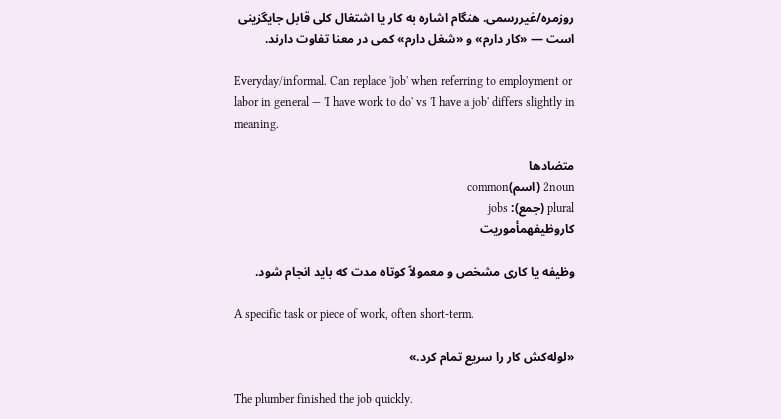روزمره/غیررسمی. هنگام اشاره به کار یا اشتغال کلی قابل جایگزینی است — «کار دارم» و «شغل دارم» کمی در معنا تفاوت دارند.

Everyday/informal. Can replace 'job' when referring to employment or labor in general — 'I have work to do' vs 'I have a job' differs slightly in meaning.

متضادها
2noun (اسم)common
plural (جمع): jobs
کاروظیفهمأموریت

وظیفه یا کاری مشخص و معمولاً کوتاه مدت که باید انجام شود.

A specific task or piece of work, often short-term.

«لوله‌کش کار را سریع تمام کرد.»

The plumber finished the job quickly.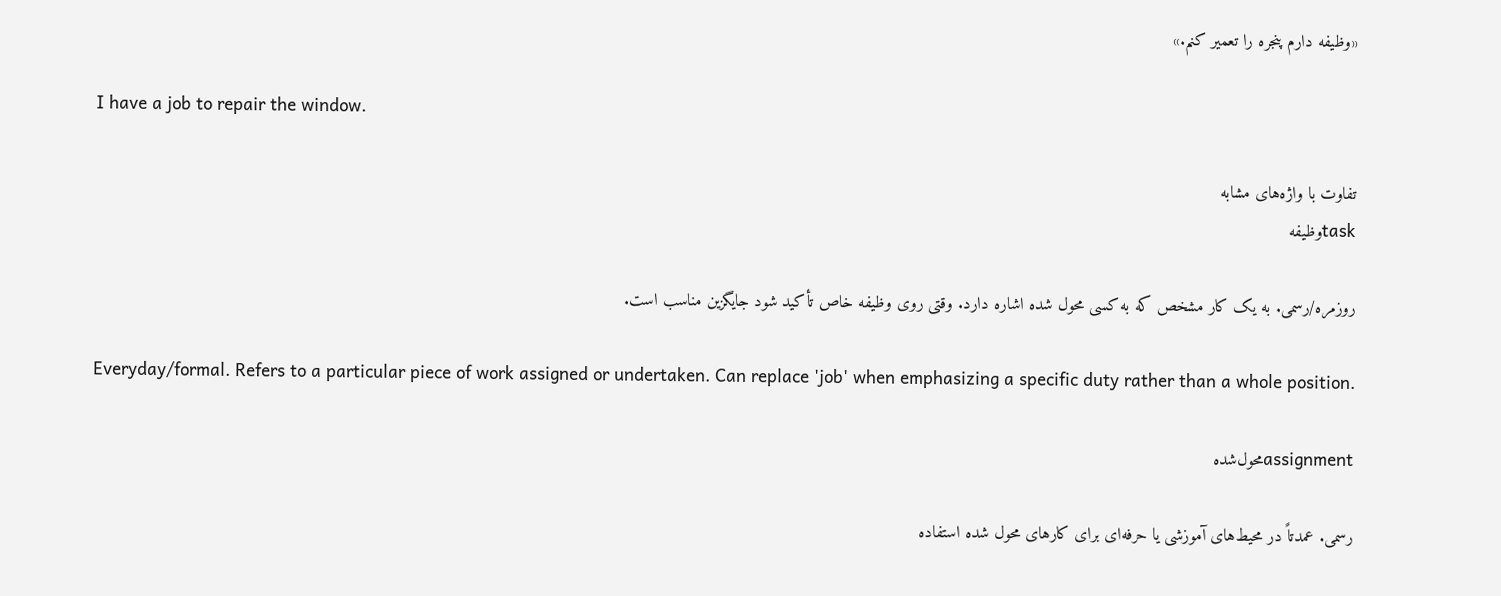«وظیفه دارم پنجره را تعمیر کنم.»

I have a job to repair the window.

تفاوت با واژه‌های مشابه
taskوظیفه

روزمره/رسمی. به یک کار مشخص که به کسی محول شده اشاره دارد. وقتی روی وظیفه خاص تأکید شود جایگزین مناسب است.

Everyday/formal. Refers to a particular piece of work assigned or undertaken. Can replace 'job' when emphasizing a specific duty rather than a whole position.

assignmentمحول‌شده

رسمی. عمدتاً در محیط‌های آموزشی یا حرفه‌ای برای کارهای محول شده استفاده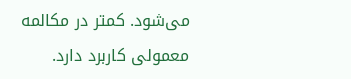می‌شود. کمتر در مکالمه معمولی کاربرد دارد.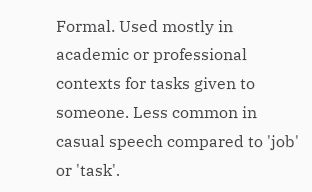Formal. Used mostly in academic or professional contexts for tasks given to someone. Less common in casual speech compared to 'job' or 'task'.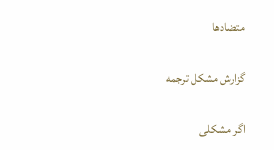متضادها

گزارش مشکل ترجمه

اگر مشکلی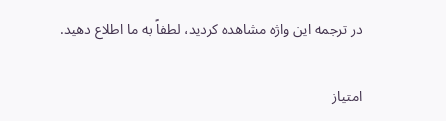در ترجمه این واژه مشاهده کردید، لطفاً به ما اطلاع دهید.

امتیاز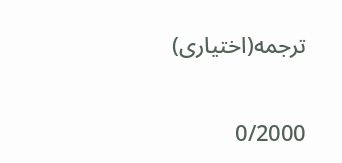ترجمه(اختیاری)

0/2000